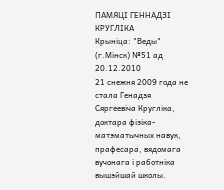ПАМЯЦІ ГЕННАДЗІ КРУГЛІКА
Крыніца: "Веды" (г.Мінск) №51 ад 20.12.2010
21 снежня 2009 года не стала Генадзя Сяргеевіча Кругліка, доктара фізіка-матэматычных навук, прафесара, вядомага вучонага і работніка вышэйшай школы.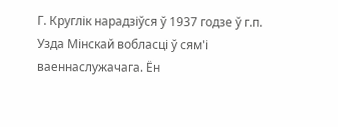Г. Круглік нарадзіўся ў 1937 годзе ў г.п. Узда Мінскай вобласці ў сям'і ваеннаслужачага. Ён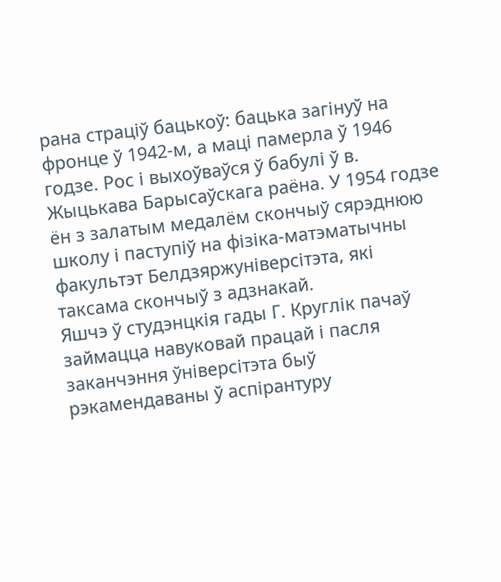рана страціў бацькоў: бацька загінуў на фронце ў 1942-м, а маці памерла ў 1946 годзе. Рос і выхоўваўся ў бабулі ў в. Жыцькава Барысаўскага раёна. У 1954 годзе ён з залатым медалём скончыў сярэднюю школу і паступіў на фізіка-матэматычны факультэт Белдзяржуніверсітэта, які таксама скончыў з адзнакай.
Яшчэ ў студэнцкія гады Г. Круглік пачаў займацца навуковай працай і пасля заканчэння ўніверсітэта быў рэкамендаваны ў аспірантуру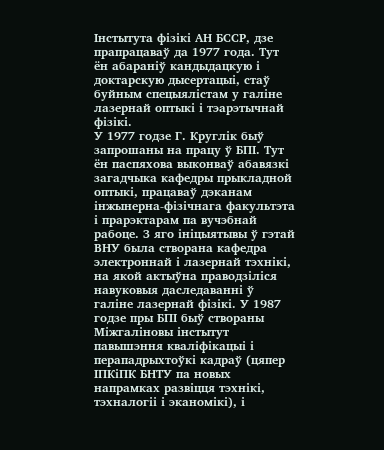Інстытута фізікі АН БССР, дзе прапрацаваў да 1977 года. Тут ён абараніў кандыдацкую і доктарскую дысертацыі, стаў буйным спецыялістам у галіне лазернай оптыкі і тэарэтычнай фізікі.
У 1977 годзе Г. Круглік быў запрошаны на працу ў БПІ. Тут ён паспяхова выконваў абавязкі загадчыка кафедры прыкладной оптыкі, працаваў дэканам інжынерна-фізічнага факультэта і прарэктарам па вучэбнай рабоце. З яго ініцыятывы ў гэтай ВНУ была створана кафедра электроннай і лазернай тэхнікі, на якой актыўна праводзіліся навуковыя даследаванні ў галіне лазернай фізікі. У 1987 годзе пры БПІ быў створаны Міжгаліновы інстытут павышэння кваліфікацыі і перападрыхтоўкі кадраў (цяпер ІПКіПК БНТУ па новых напрамках развіцця тэхнікі, тэхналогіі і эканомікі), і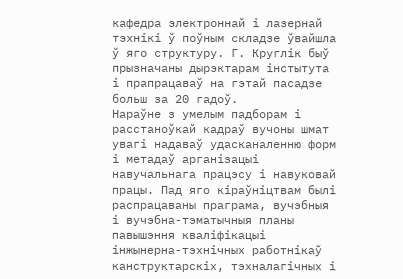кафедра электроннай і лазернай тэхнікі ў поўным складзе ўвайшла ў яго структуру. Г. Круглік быў прызначаны дырэктарам інстытута і прапрацаваў на гэтай пасадзе больш за 20 гадоў.
Нараўне з умелым падборам і расстаноўкай кадраў вучоны шмат увагі надаваў удасканаленню форм і метадаў арганізацыі навучальнага працэсу і навуковай працы. Пад яго кіраўніцтвам былі распрацаваны праграма, вучэбныя і вучэбна-тэматычныя планы павышэння кваліфікацыі інжынерна-тэхнічных работнікаў канструктарскіх, тэхналагічных і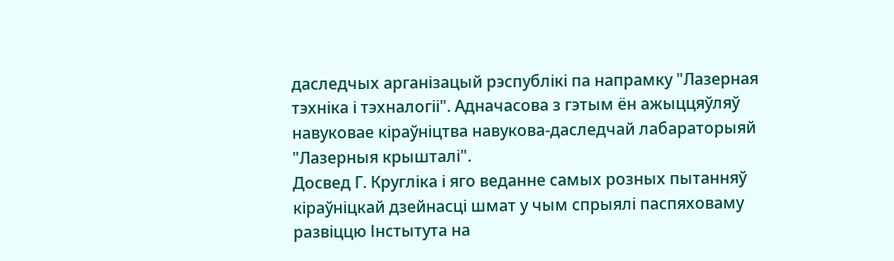даследчых арганізацый рэспублікі па напрамку "Лазерная тэхніка і тэхналогіі". Адначасова з гэтым ён ажыццяўляў навуковае кіраўніцтва навукова-даследчай лабараторыяй "Лазерныя крышталі".
Досвед Г. Кругліка і яго веданне самых розных пытанняў кіраўніцкай дзейнасці шмат у чым спрыялі паспяховаму развіццю Інстытута на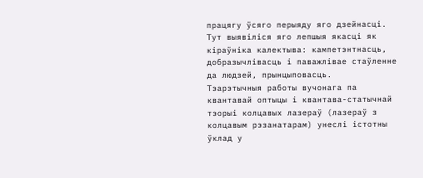працягу ўсяго перыяду яго дзейнасці. Тут выявіліся яго лепшыя якасці як кіраўніка калектыва: кампетэнтнасць, добразычлівасць і паважлівае стаўленне да людзей, прынцыповасць.
Тэарэтычныя работы вучонага па квантавай оптыцы і квантава-статычнай тэорыі колцавых лазераў (лазераў з колцавым рэзанатарам) унеслі істотны ўклад у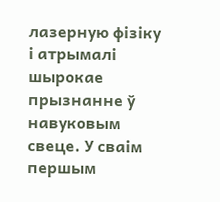лазерную фізіку і атрымалі шырокае прызнанне ў навуковым свеце. У сваім першым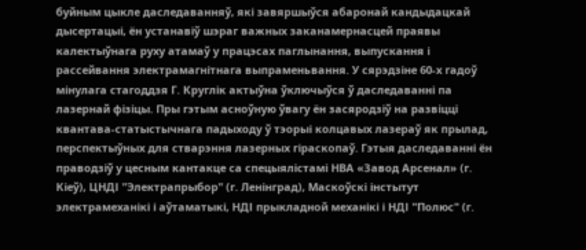буйным цыкле даследаванняў, які завяршыўся абаронай кандыдацкай дысертацыі, ён устанавіў шэраг важных заканамернасцей праявы калектыўнага руху атамаў у працэсах паглынання, выпускання і рассейвання электрамагнітнага выпраменьвання. У сярэдзіне 60-х гадоў мінулага стагоддзя Г. Круглік актыўна ўключыўся ў даследаванні па лазернай фізіцы. Пры гэтым асноўную ўвагу ён засяродзіў на развіцці квантава-статыстычнага падыходу ў тэорыі колцавых лазераў як прылад, перспектыўных для стварэння лазерных гіраскопаў. Гэтыя даследаванні ён праводзіў у цесным кантакце са спецыялістамі НВА «Завод Арсенал» (г. Кіеў), ЦНДІ "Электрапрыбор" (г. Ленінград), Маскоўскі інстытут электрамеханікі і аўтаматыкі, НДІ прыкладной механікі і НДІ "Полюс" (г.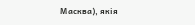Масква), якія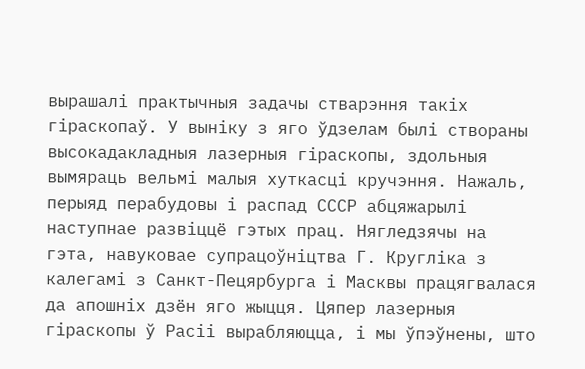вырашалі практычныя задачы стварэння такіх гіраскопаў. У выніку з яго ўдзелам былі створаны высокадакладныя лазерныя гіраскопы, здольныя вымяраць вельмі малыя хуткасці кручэння. Нажаль, перыяд перабудовы і распад СССР абцяжарылі наступнае развіццё гэтых прац. Нягледзячы на гэта, навуковае супрацоўніцтва Г. Кругліка з калегамі з Санкт-Пецярбурга і Масквы працягвалася да апошніх дзён яго жыцця. Цяпер лазерныя гіраскопы ў Расіі вырабляюцца, і мы ўпэўнены, што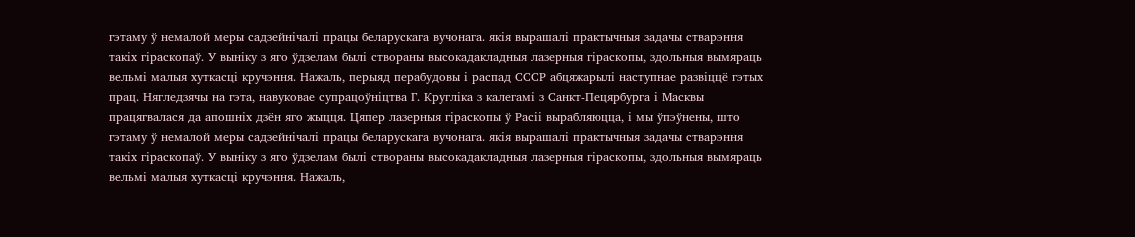гэтаму ў немалой меры садзейнічалі працы беларускага вучонага. якія вырашалі практычныя задачы стварэння такіх гіраскопаў. У выніку з яго ўдзелам былі створаны высокадакладныя лазерныя гіраскопы, здольныя вымяраць вельмі малыя хуткасці кручэння. Нажаль, перыяд перабудовы і распад СССР абцяжарылі наступнае развіццё гэтых прац. Нягледзячы на гэта, навуковае супрацоўніцтва Г. Кругліка з калегамі з Санкт-Пецярбурга і Масквы працягвалася да апошніх дзён яго жыцця. Цяпер лазерныя гіраскопы ў Расіі вырабляюцца, і мы ўпэўнены, што гэтаму ў немалой меры садзейнічалі працы беларускага вучонага. якія вырашалі практычныя задачы стварэння такіх гіраскопаў. У выніку з яго ўдзелам былі створаны высокадакладныя лазерныя гіраскопы, здольныя вымяраць вельмі малыя хуткасці кручэння. Нажаль,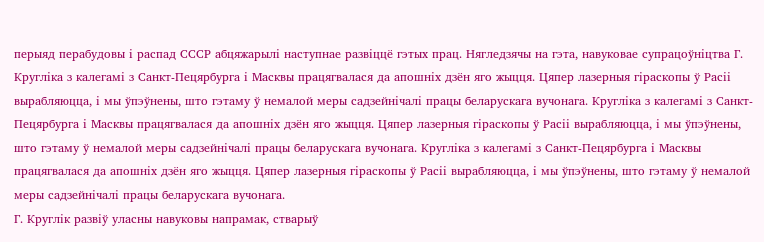перыяд перабудовы і распад СССР абцяжарылі наступнае развіццё гэтых прац. Нягледзячы на гэта, навуковае супрацоўніцтва Г. Кругліка з калегамі з Санкт-Пецярбурга і Масквы працягвалася да апошніх дзён яго жыцця. Цяпер лазерныя гіраскопы ў Расіі вырабляюцца, і мы ўпэўнены, што гэтаму ў немалой меры садзейнічалі працы беларускага вучонага. Кругліка з калегамі з Санкт-Пецярбурга і Масквы працягвалася да апошніх дзён яго жыцця. Цяпер лазерныя гіраскопы ў Расіі вырабляюцца, і мы ўпэўнены, што гэтаму ў немалой меры садзейнічалі працы беларускага вучонага. Кругліка з калегамі з Санкт-Пецярбурга і Масквы працягвалася да апошніх дзён яго жыцця. Цяпер лазерныя гіраскопы ў Расіі вырабляюцца, і мы ўпэўнены, што гэтаму ў немалой меры садзейнічалі працы беларускага вучонага.
Г. Круглік развіў уласны навуковы напрамак, стварыў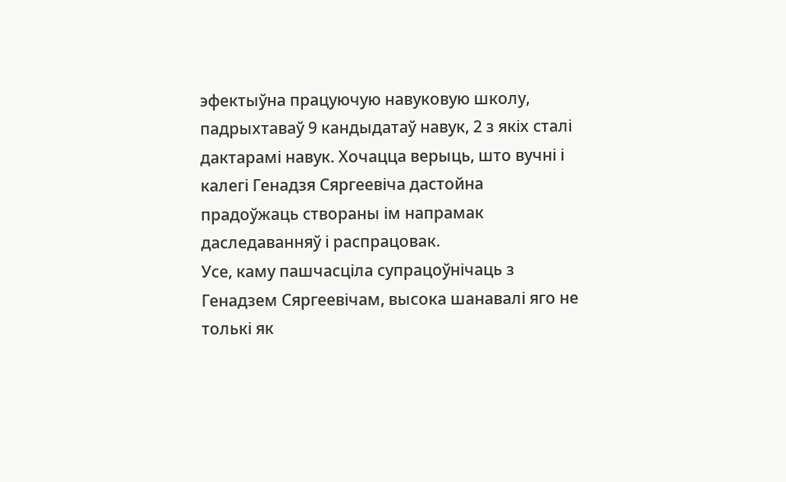эфектыўна працуючую навуковую школу, падрыхтаваў 9 кандыдатаў навук, 2 з якіх сталі дактарамі навук. Хочацца верыць, што вучні і калегі Генадзя Сяргеевіча дастойна прадоўжаць створаны ім напрамак даследаванняў і распрацовак.
Усе, каму пашчасціла супрацоўнічаць з Генадзем Сяргеевічам, высока шанавалі яго не толькі як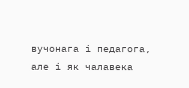вучонага і педагога, але і як чалавека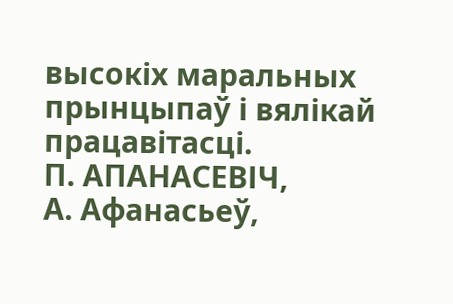высокіх маральных прынцыпаў і вялікай працавітасці.
П. АПАНАСЕВІЧ,
А. Афанасьеў,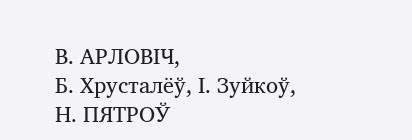В. АРЛОВІЧ,
Б. Хрусталёў, І. Зуйкоў,
Н. ПЯТРОЎ